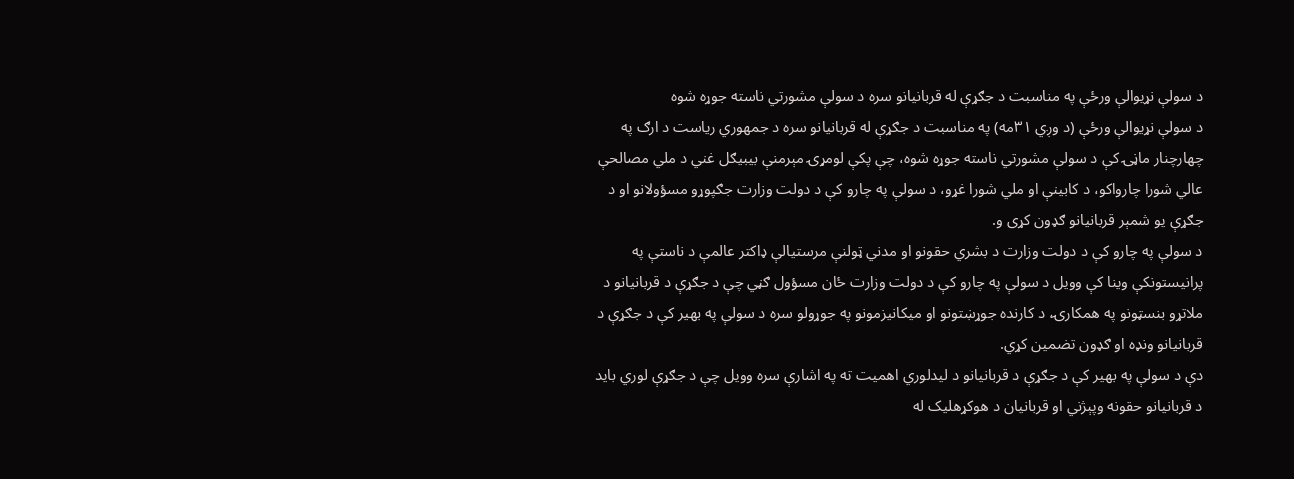د سولې نړیوالې ورځې په مناسبت د جګړې له قربانیانو سره د سولې مشورتي ناسته جوړه شوه
د سولې نړیوالې ورځې (د وږي ۳۱مه) په مناسبت د جګړې له قربانیانو سره د جمهوري ریاست د ارګ په چهارچنار ماڼۍ کې د سولې مشورتي ناسته جوړه شوه، چې پکې لومړۍ مېرمنې بيبيګل غني د ملي مصالحې عالي شورا چارواکو، د کابینې او ملي شورا غړو، د سولې په چارو کې د دولت وزارت جګپوړو مسؤولانو او د جګړې یو شمېر قربانیانو ګډون کړی و.
د سولې په چارو کې د دولت وزارت د بشري حقونو او مدني ټولنې مرستیالې ډاکتر عالمې د ناستې په پرانیستونکې وینا کې وویل د سولې په چارو کې د دولت وزارت ځان مسؤول ګڼي چې د جګړې د قربانیانو د ملاتړو بنسټونو په همکارۍ، د کارنده جوړښتونو او میکانیزمونو په جوړولو سره د سولې په بهیر کې د جګړې د قربانیانو ونډه او ګډون تضمین کړي.
دې د سولې په بهیر کې د جګړې د قربانیانو د لیدلوري اهمیت ته په اشارې سره وویل چې د جګړې لوري باید د قربانیانو حقونه وپېژني او قربانیان د هوکړهلیک له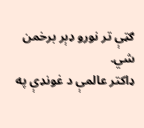ګټې تر نورو ډېر برخمن شي.
ډاکتر عالمې د غونډې په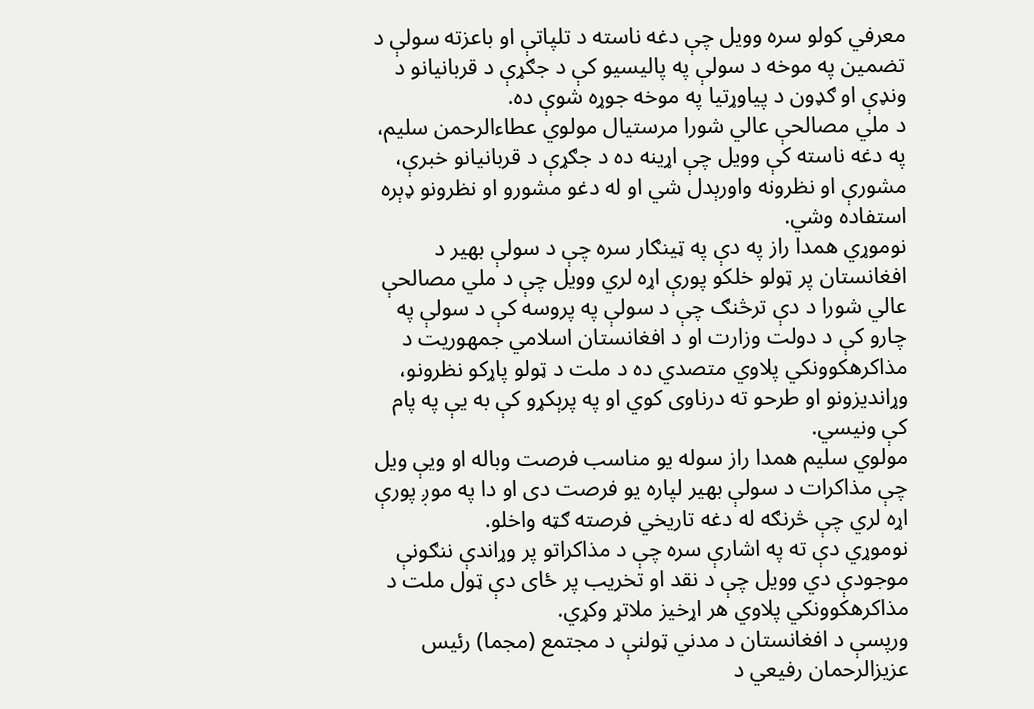معرفي کولو سره وویل چې دغه ناسته د تلپاتې او باعزته سولې د تضمین په موخه د سولې په پالیسیو کې د جګړې د قربانیانو د ونډې او ګډون د پیاوړتیا په موخه جوړه شوې ده.
د ملي مصالحې عالي شورا مرستیال مولوي عطاءالرحمن سلیم، په دغه ناسته کې وویل چې اړینه ده د جګړې د قربانیانو خبرې، مشورې او نظرونه واورېدل شي او له دغو مشورو او نظرونو ډېره استفاده وشي.
نوموړي همدا راز په دې په ټینګار سره چې د سولې بهیر د افغانستان پر ټولو خلکو پورې اړه لري وویل چې د ملي مصالحې عالي شورا د دې ترڅنګ چې د سولې په پروسه کې د سولې په چارو کې د دولت وزارت او د افغانستان اسلامي جمهوریت د مذاکرهکوونکي پلاوي متصدي ده د ملت د ټولو پاړکو نظرونو، وړاندیزونو او طرحو ته درناوی کوي او په پرېکړو کې به یې په پام کې ونیسي.
مولوي سلیم همدا راز سوله یو مناسب فرصت وباله او ویې ویل چې مذاکرات د سولې بهیر لپاره یو فرصت دی او دا په موږ پورې اړه لري چې څرنګه له دغه تاریخي فرصته ګټه واخلو.
نوموړي دې ته په اشارې سره چې د مذاکراتو پر وړاندې ننګونې موجودې دي وویل چې د نقد او تخریب پر ځای دې ټول ملت د مذاکرهکوونکي پلاوي هر اړخیز ملاتړ وکړي.
ورپسې د افغانستان د مدني ټولنې د مجتمع (مجما) رئیس عزیزالرحمان رفیعي د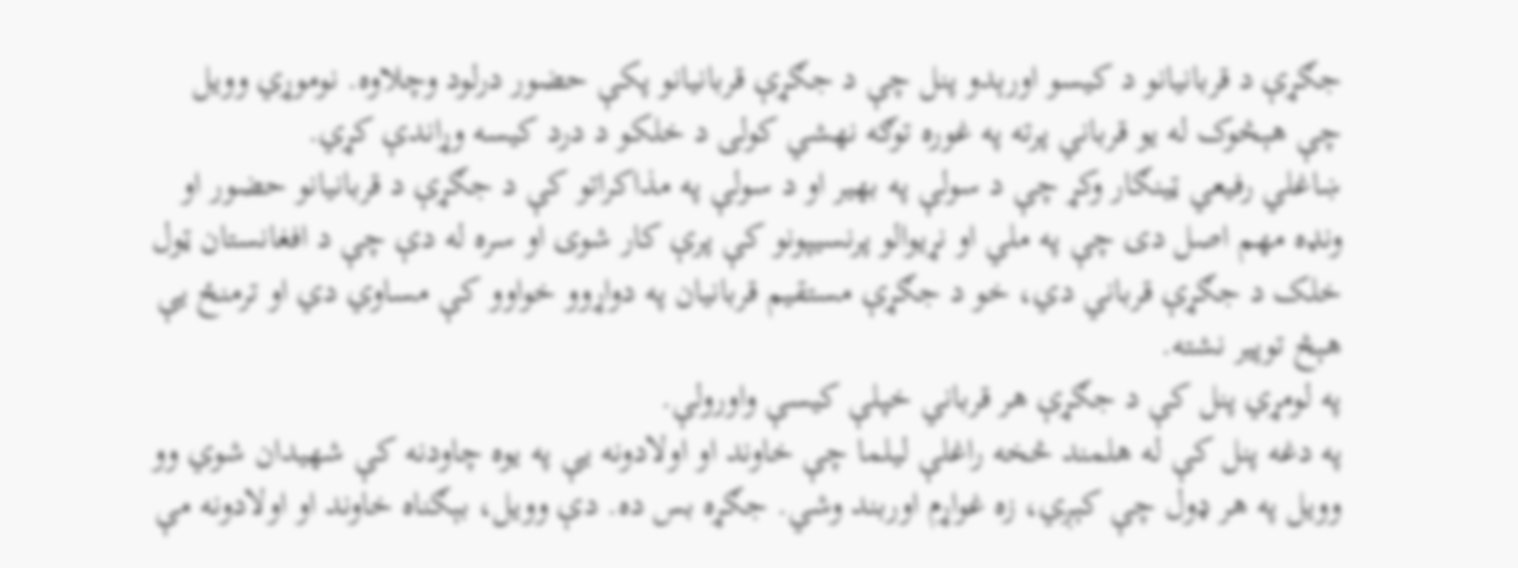جګړې د قربانیانو د کیسو اورېدو پنل چې د جګړې قربانیانو پکې حضور درلود وچلاوه. نوموړي وویل چې هېڅوک له یو قرباني پرته په غوره توګه نهشي کولی د خلکو د درد کیسه وړاندې کړي.
ښاغلي رفیعي ټینګار وکړ چې د سولې په بهیر او د سولې په مذاکراتو کې د جګړې د قربانیانو حضور او ونډه مهم اصل دی چې په ملي او نړیوالو پرنسیپونو کې پرې کار شوی او سره له دې چې د افغانستان ټول خلک د جګړې قرباني دي، خو د جګړې مستقیم قربانیان په دواړوو خواوو کې مساوي دي او ترمنځ یې هېڅ توپير نشته.
په لومړي پنل کې د جګړې هر قرباني خپلې کیسې واورولې.
په دغه پنل کې له هلمند څخه راغلې لیلما چې خاوند او اولادونه یې په یوه چاودنه کې شهیدان شوي وو وویل په هر ډول چې کېږي، زه غواړم اوربند وشي. جګړه بس ده. دې وویل، بېګناه خاوند او اولادونه مې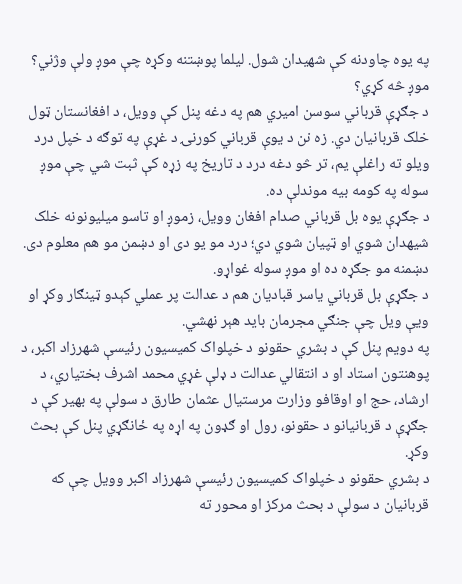په یوه چاودنه کې شهیدان شول. لیلما پوښتنه وکړه چې موږ ولې وژني؟ موږ څه کړي؟
د جګړې قرباني سوسن امیري هم په دغه پنل کې وویل، د افغانستان ټول خلک قربانیان دي. زه نن د یوې قرباني کورنۍ د غړې په توګه د خپل درد ویلو ته راغلې یم، تر څو دغه درد د تاریخ په زړه کې ثبت شي چې موږ سوله په کومه بیه موندلې ده.
د جګړې یوه بل قرباني صدام افغان وویل، زموږ او تاسو میلیونونه خلک شیهدان شوي او ټپیان شوي دي؛ درد مو یو دی او دښمن مو هم معلوم دی. دښمنه مو جګړه ده او موږ سوله غواړو.
د جګړې بل قرباني یاسر قبادیان هم د عدالت پر عملي کېدو ټینګار وکړ او ویې ویل چې جنګي مجرمان باید هېر نهشي.
په دویم پنل کې د بشري حقونو د خپلواک کمیسیون رئیسې شهرزاد اکبر، د پوهنتون استاد او د انتقالي عدالت د ډلې غړي محمد اشرف بختیاري، د ارشاد، حج او اوقافو وزارت مرستیال عثمان طارق د سولې په بهیر کې د جګړې د قربانیانو د حقونو، رول او ګډون په اړه په ځانګړي پنل کې بحث وکړ.
د بشري حقونو د خپلواک کمیسیون رئیسې شهرزاد اکبر وویل چې که قربانیان د سولې د بحث مرکز او محور ته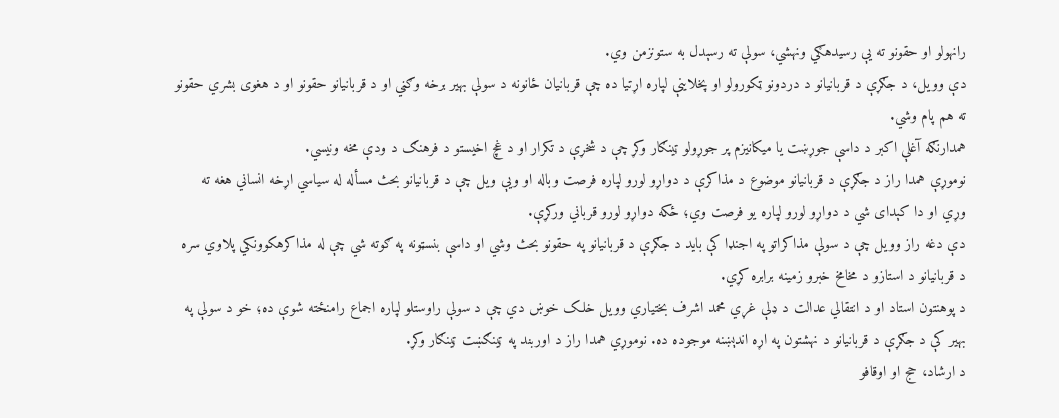رانهولو او حقونو ته یې رسیدهګي ونهشي، سولې ته رسېدل به ستونزمن وي.
دې وویل، د جګړې د قربانیانو د دردونو ټکورولو او پخلاینې لپاره اړتیا ده چې قربانیان ځانونه د سولې بهیر برخه وګڼي او د قربانیانو حقونو او د هغوی بشري حقونو ته هم پام وشي.
همدارنګه آغلې اکبر د داسې جوړښت یا میکانیزم پر جوړولو ټینګار وکړ چې د شخړې د تکرار او د غچ اخیستو د فرهنګ د ودې مخه ونیسي.
نوموړې همدا راز د جګړې د قربانیانو موضوع د مذاکرې د دواړو لورو لپاره فرصت وباله او ویې ویل چې د قربانیانو بحث مسأله له سیاسي اړخه انساني هغه ته وړي او دا کېدای شي د دواړو لورو لپاره یو فرصت وي؛ ځکه دواړو لورو قرباني ورکړې.
دې دغه راز وویل چې د سولې مذاکراتو په اجنډا کې باید د جګړې د قربانیانو په حقونو بحث وشي او داسې بنسټونه په ګوته شي چې له مذاکرهکوونکي پلاوي سره د قربانیانو د استازو د مخامخ خبرو زمینه برابره کړي.
د پوهنتون استاد او د انتقالي عدالت د ډلې غړي محمد اشرف بختیاري وویل خلک خوښ دي چې د سولې راوستلو لپاره اجماع رامنځته شوې ده؛ خو د سولې په بهیر کې د جګړې د قربانیانو د نهشتون په اړه اندېښنه موجوده ده. نوموړي همدا راز د اوربند په ټینګښت ټینګار وکړ.
د ارشاد، حج او اوقافو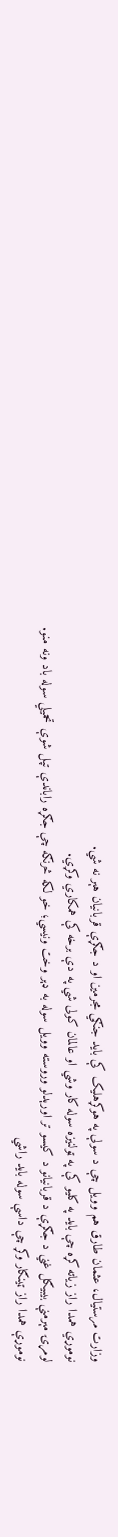وزارت مرستیال، عثمان طارق هم وویل چې د سولې په هوکړهلیک کې باید جنګي مجرمین او د جګړې قربانیان هېر نه شي.
نوموړي همدا راز زیاته کړه چې باید په کلیو کې په ټولنیزه سوله کار وشي او عالمان کولی شي په دې برخه کې همکاري وکړي.
لومړۍ مېرمنې بيبيګل غني د جګړې د قربانیانو د کیسو تر اورېدلو وروسته وویل سوله به ډېر وخت ونیسي؛ خو لکه څرنګه چې جګړه راباندې تپل شوې تحمیلي سوله باد ونه منو.
نوموړې همدا راز ټینګار وکړ چې داسې سوله باید راشي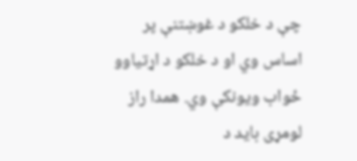چې د خلکو د غوښتنې پر اساس وي او د خلکو د اړتیاوو ځواب ویونکې وي. همدا راز لومړی باید د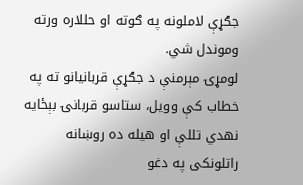جګړې لاملونه په ګوته او حللاره ورته وموندل شي.
لومړۍ مېرمنې د جګړې قربانیانو ته په خطاب کې وویل، ستاسو قربانۍ بېځایه نهدي تللې او هیله ده روښانه راتلونکی په دغو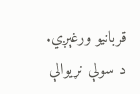قربانیو ورغېږي.
د سولې نړیوالې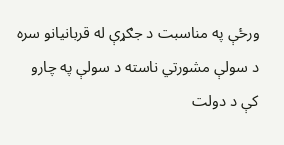ورځې په مناسبت د جګړې له قربانیانو سره د سولې مشورتي ناسته د سولې په چارو کې د دولت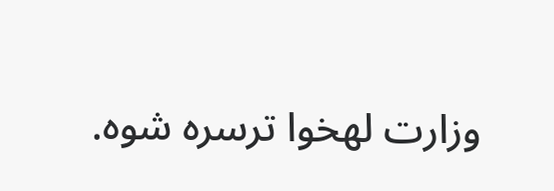وزارت لهخوا ترسره شوه.